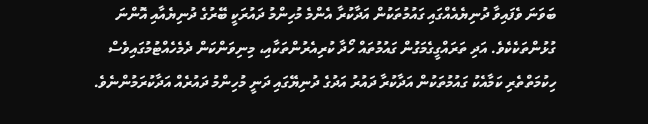ބަވަނަ ވެފައިވާ ދުނިޔެއެއްގައި ގައުމުތަކުން އަދާކުރާ އެންމެ މުހިންމު ދައުރަކީ ބޭރުގެ ދުނިޔެއާއި އޮންނަ ގުޅުންތަކެކެވެ. އަދި ތަރައްގީގެމަގުން ގައުމުތައް ހޯދާ ކުރިއެރުންތަކާއި، މިނިވަންކަން ދެމެހެއްޓުމުގައިވެސް ހިކުމަތްތެރި ކަމާއެކު ގައުމުތަކުން އަދާކުރާ ދައުރު އަދުގެ ދުނިޔޭގައި ދަނީ މުހިންމު ދައުރެއް އަދާކުރަމުންނެވެ.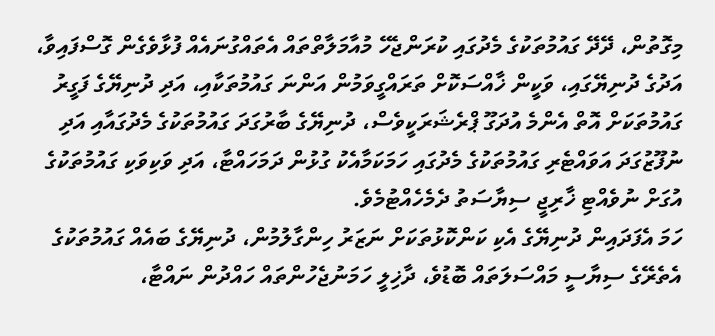މިގޮތުން، ދޭދޭ ގައުމުތަކުގެ މެދުގައި ކުރަންޖެހޭ މުއާމަލާތްތައް އެތައްގުނައެއް ފުޅާވެގެން ގޮސްފައިވާ، އަދުގެ ދުނިޔޭގައި، ވަކީން ޚާއްސަކޮށް ތަރައްގީވަމުން އަންނަ ގައުމުތަކާއި، އަދި ދުނިޔޭގެ ފަގީރު ގައުމުތަކަށް އޮތް އެންމެ އުދަގޫ ޕްރެޝަރަކީވެސް، ދުނިޔޭގެ ބާރުގަދަ ގައުމުތަކުގެ މެދުގައާއި އަދި ނުފޫޒުގަދަ އަވައްޓެރި ގައުމުތަކުގެ މެދުގައި ހަމަކަމާއެކު ގުޅުން ދަމަހައްޓާ، އަދި ވަކިވަކި ގައުމުތަކުގެ އުގަށް ނުވެއްޓި ޚާރިޖީ ސިޔާސަތު ދެމެހެއްޓުމެވެ.
ހަމަ އެފަދައިން ދުނިޔޭގެ އެކި ކަންކޮޅުތަކަށް ނަޒަރު ހިންގާލުމުން، ދުނިޔޭގެ ބައެއް ގައުމުތަކުގެ އެތެރޭގެ ސިޔާސީ މައްސަލަތައް ބޮޑުވެ، ދާޚިލީ ހަމަނުޖެހުންތައް ހައްދުން ނައްޓާ،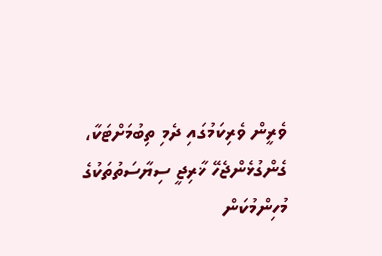ވެރީން ވެރިކަމުގައި ދެމި ތިބުމަށްޓަކާ، ގެންގުޅެންޖެހޭ ޚާރިޖީ ސިޔާސަތުތަކުގެ މުހިންމުކަން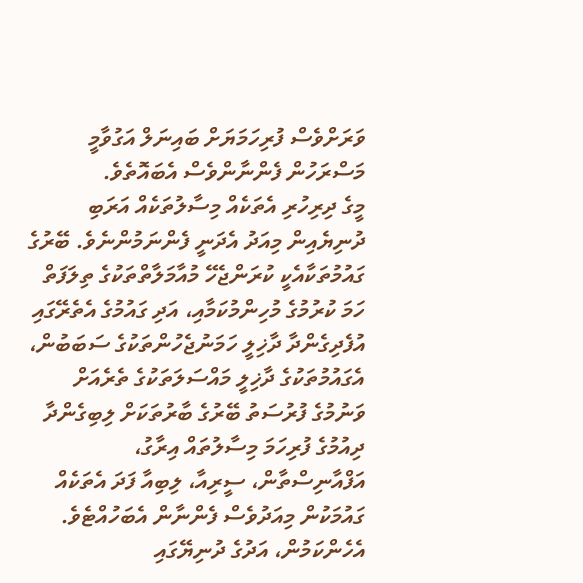ވަރަށްވެސް ފުރިހަމަޔަށް ބައިނަލް އަގުވާމީ މަސްރަހުން ފެންނާންވެސް އެބައޮތެވެ.
މީގެ ދިރިހުރި އެތަކެއް މިސާލުތަކެއް އަރަބި ދުނިޔެއިން މިއަދު އެދަނީ ފެންނަމުންނެވެ. ބޭރުގެ ގައުމުތަކާއެކީ ކުރަންޖެހޭ މުއާމަލާތްތަކުގެ ތިލަފަތް ހަމަ ކުރުމުގެ މުހިންމުކަމާއި، އަދި ގައުމުގެ އެތެރޭގައި އުފެދިގެންދާ ދާޚިލީ ހަމަނުޖެހުންތަކުގެ ސަބަބުން، އެގައުމުތަކުގެ ދާޚިލީ މައްސަލަތަކުގެ ތެރެއަށް ވަނުމުގެ ފުރުސަތު ބޭރުގެ ބާރުތަކަށް ލިބިގެންދާ ދިއުމުގެ ފުރިހަމަ މިސާލުތައް އިރާގު، އަފްއާނިސްތާން، ސީރިއާ، ލިބިއާ ފަދަ އެތަކެއް ގައުމަކުން މިއަދުވެސް ފެންނާން އެބަހުއްޓެވެ.
އެހެންކަމުން، އަދުގެ ދުނިޔޭގައި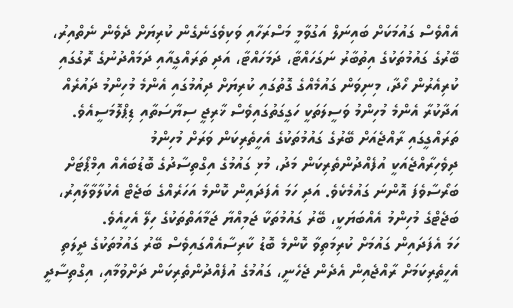އެއްވެސް ގައުމަކަށް ބައިނަލް އަގުވާމީ މަސްރަހާއި ވަކިވެގަނެގެން ކުރިޔަށް ދެވެން ނެތްއިރު، ބޭރުގެ ގައުމުތަކުގެ އިތުބާރު ނަގަހައްޓާ، ދަމަހައްޓާ، އަދި ތަރައްގީއާއި ދަމައްދުނުގެ ރޮގުގައި ކުރިއެރުން ހޯދާ، މިނިވަން ގައުމެއްގެ ގޮތުގައި ކުރިޔަށް ދިއުމުގައި އެންމެ މުހިންމު ދައުރެއް އަދާކުރާ އެންމެ މުހިންމު ވަސީލަތަކީ ހަގީގަތުގައިވެސް ޚާރިޖީ ސިޔާސަތާއި ޑިޕްލޮމަސީއެވެ.
ތަރައްގީގައި ރާއްޖެއަށް ބޭރުގެ ގައުމުތަކުގެ އެހީތެރިކަން ވަރަށް މުހިންމު
ދިވެހިރާއްޖެއަކީ އުފެއްދުންތެރިކަން މަދު، މުޅި ގައުމުގެ އިގްތިސާދުގެ ބޮޑުބައެއް އިމްޕޯޓަށް ބަރޯސާވެފަ އޮންނަ ގައުމެކެވެ. އަދި ހަމަ އެފަދައިން ކޮންމެ އަހަރެއްގެ ބަޖެޓް އެކުލާވާލާއިރު، ބަޖެޓްގެ މުހިންމު އެއްބަޔަކީ، ބޭރު ގައުމުތަކާ ޖަމިއްޔާ ޖަމާއަތްތަކުގެ ހިލޭ އެހީއެވެ.
ހަމަ އެފަދައިން ގައުމަށް ކުރިމަތިވާ ކޮންމެ ބޮޑު ކާރިސާއެއްގައިވެސް ބޭރު ގައުމުތަކުގެ ދީލަތި އެހީތެރިކަމަށް ރާއްޖެއިން އެދެން ޖެހެނީ، ގައުމުގެ އުފެއްދުންތެރިކަން ދަށްވުމާއި، އިގްތިސާދީ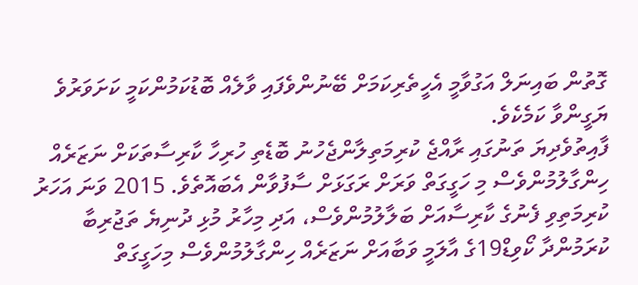ގޮތުން ބައިނަލް އަގުވާމީ އެހީތެރިކަމަށް ބޭނުންވެފައި ވާލެއް ބޮޑުކަމުންކަމީ ކަށަވަރުވެ ޔަގީންވާ ކަމެކެވެ.
ފާއިތުވެދިޔަ ތަނުގައި ރާއްޖެ ކުރިމަތިލާންޖެހުނު ބޮޑެތި ހުރިހާ ކާރިސާތަކަށް ނަޒަރެއް ހިންގާލުމުންވެސް މި ހަގީގަތް ވަރަށް ރަގަޅަށް ސާފުވާން އެބައޮތެވެ. 2015 ވަނަ އަހަރު ކުރިމަތިވި ފެނުގެ ކާރިސާއަށް ބަލާލުމުންވެސް، އަދި މިހާރު މުޅި ދުނިޔެ ތަޖުރިބާ ކުރަމުންދާ ކޯވިޑް19ގެ އާލަމީ ވަބާއަށް ނަޒަރެއް ހިންގާލުމުންވެސް މިހަގީގަތް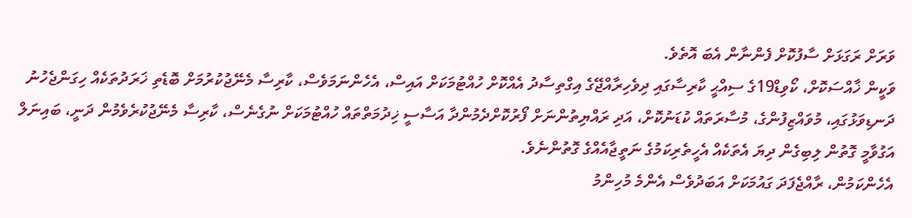ވަރަށް ރަގަޅަށް ސާފުކޮށް ފެންނާން އެބަ އޮތެވެ.
ވަކީން ޚާއްސަކޮށް، ކޯވިޑް19ގެ ސިއްޙީ ކާރިސާގައި ދިވެހިރާއްޖޭގެ އިގްތިސާދު އެއްކޮށް ހުއްޓުމަކަށް އައިސް، އެހެންނަމަވެސް، ކާރިސާ މެނޭޖުކުރުމަށް ބޮޑެތި ޚަރަދުތަކެއް ހިގަންޖެހުނު ދަނޑިވަޅުގައި، މުވައްޒިފުންގެ، މުސާރަތައް ކުޑަނުކޮށް، އަދި ރައްޔިތުންނަށް ފޯރުކޮށްދެމުންދާ އަސާސީ ޚިދުމަތްތައް ހުއްޓުމަކަށް ނުގެނެސް، ކާރިސާ މެނޭޖުކުރެވެމުން ދަނީ، ބައިނަލް އަގުވާމީ ގޮތުން ލިބިގެން ދިޔަ އެތަކެއް އެހީތެރިކަމުގެ ނަތީޖާއެއްގެ ގޮތުންނެވެ.
އެހެންކަމުން، ރާއްޖެފަދަ ގައުމަކަށް އަބަދުވެސް އެންމެ މުހިންމު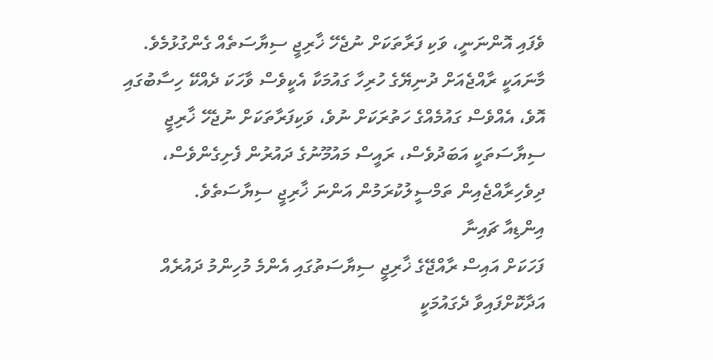ވެފައި އޮންނަނީ، ވަކި ފަރާތަކަށް ނުޖެހޭ ޚާރިޖީ ސިޔާސަތެއް ގެންގުޅުމެވެ. މާނައަކީ ރާއްޖެއަށް ދުނިޔޭގެ ހުރިހާ ގައުމަކާ އެކީވެސް ވާހަކަ ދެއްކޭ ހިސާބުގައި އޮވެ، އެއްވެސް ގައުމެއްގެ ހަތުރަކަށް ނުވެ، ވަކިފަރާތަކަށް ނުޖެހޭ ޚާރިޖީ ސިޔާސަތަކީ އަބަދުވެސް، ރައީސް މައުމޫނުގެ ދައުރުން ފެށިގެންވެސް، ދިވެހިރާއްޖެއިން ތަމްސީލުކުރަމުން އަންނަ ޚާރިޖީ ސިޔާސަތެވެ.
އިންޑިއާ ޗައިނާ
ފަހަކަށް އައިސް ރާއްޖޭގެ ޚާރިޖީ ސިޔާސަތުގައި އެންމެ މުހިންމު ދައުރެއް އަދާކޮށްފައިވާ ދެގައުމަކީ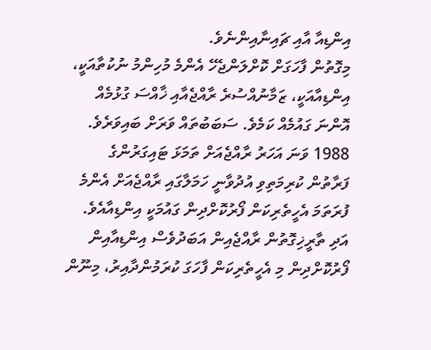އިންޑިއާ އާއި ޗައިނާއިންނެވެ.
މިގޮތުން ފާހަގަށް ކޮށްލަންޖެހޭ އެންމެ މުހިންމު ނުކުތާއަކީ، އިންޑިއާއަކީ، ޒަމާނުއްސުރެ ރާއްޖެއާއި ޚާއްސަ ގުޅުމެއް އޮންނަ ގައުމެއް ކަމެވެ. ސަބަބުތައް ވަރަށް ބައިވަރެވެ.
1988 ވަނަ އަހަރު ރާއްޖެއަށް ތަމަޅަ ޓައިގަރުންގެ ފަރާތުން ކުރިމަތިވި އުދުވާނީ ހަމަލާގައި ރާއްޖެއަށް އެންމެ ފުރަތަމަ އެހީތެރިކަން ފޯރުކޮށްދިން ގައުމަކީ އިންޑިއާއެވެ. އަދި ތާރީޚިގޮތުން ރާއްޖެއިން އަބަދުވެސް އިންޑިއާއިން ފޯރުކޮށްދިން މި އެހީތެރިކަން ފާހަގަ ކުރަމުންދާއިރު، މިނޫން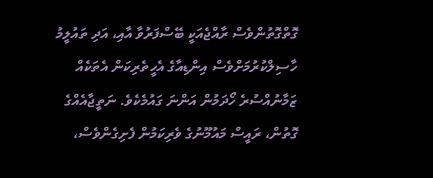ގޮތްގޮތުންވެސް ރާއްޖެއަކީ ބޭސްފަރުވާ އާއި، އަދި ތައުލީމު ހާސިލްކުރުމަށްވެސް އިންޑިއާގެ އެހީތެރިކަން އެތަކެއް ޒަމާނުއްސުރެ ހޯދަމުން އަންނަ ގައުމެކެވެ. ނަތީޖާއެއްގެ ގޮތުން، ރައީސް މައުމޫނުގެ ވެރިކަމުން ފެށިގެންވެސް،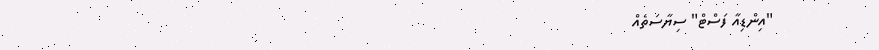"އިންޑިއާ ފަސްޓް" ސިޔާސަތެއް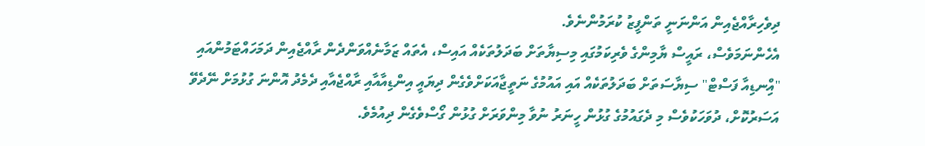ދިވެހިރާއްޖެއިން އަންނަނީ ތަންފީޒު ކުރަމުންނެވެ.
އެހެންނަމަވެސް، ރައީސް ޔާމިންގެ ވެރިކަމުގައި މިސިޔާތަށް ބަދަލުތަކެއް އައިސް، އެތައް ޒަމާނެއްވަންދެން ރާއްޖެއިން ދަމަހައްޓަމުންއައި "އިްނޑިއާ ފަސްޓް" ސިޔާސަތަށް ބަދަލުތަކެއް އައި އައުމުގެ ނަތީޖާއަކަށްވެގެން ދިޔައީ އިންޑިއާއާއި ރާއްޖެއާއި ދެމެދު އޮންނަ ގުޅުމަށް ނޭދެވޭ އަސަރުކޮށް، ދުވަހަކުވެސް މި ދެގައުމުގެ ގުޅުން ހީނަރު ނުވާ މިންވަރަށް ގުޅުން ގޯސްވެގެން ދިއުމެވެ.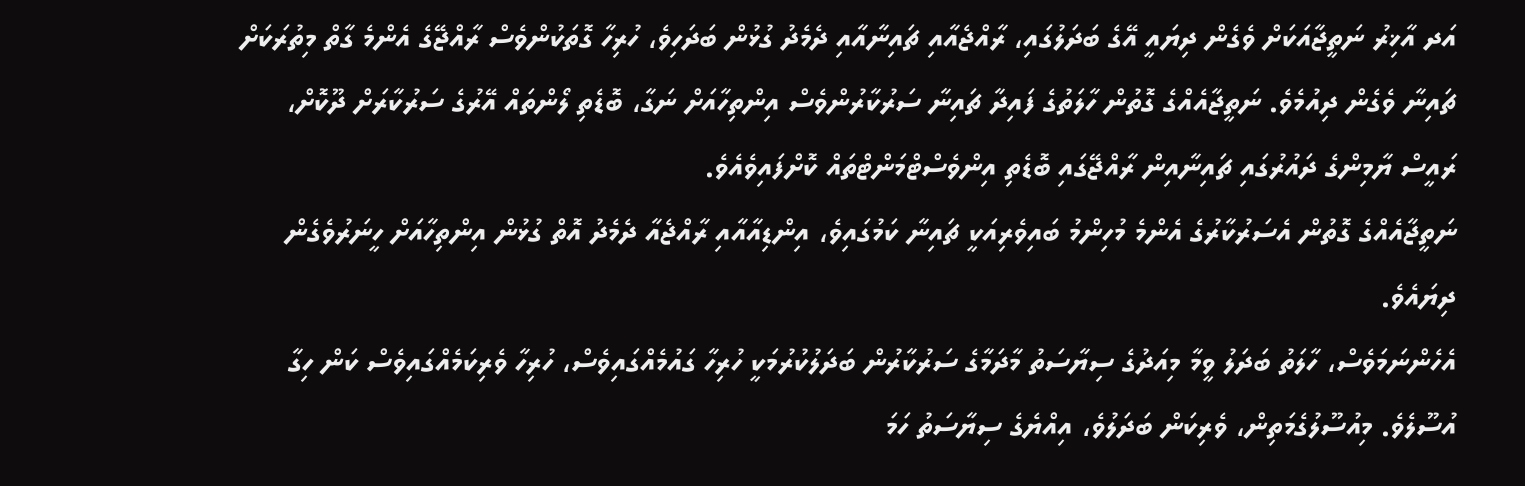އަދ އާޚިރު ނަތީޖާއަކަށް ވެގެން ދިޔައީ އޭގެ ބަދަލުގައި، ރާއްޖެއާއި ޗައިނާއާއި ދެމެދު ގުޅުން ބަދަހިވެ، ހުރިހާ ގޮތަކުންވެސް ރާއްޖޭގެ އެންމެ ގާތް މިތުރަކަށް ޗައިނާ ވެގެން ދިއުމެވެ. ނަތީޖާއެއްގެ ގޮތުން ހާލަތުގެ ފައިދާ ޗައިނާ ސަރުކާރުންވެސް އިންތިހާއަށް ނަގާ، ބޮޑެތި ލޯންތައް އޭރުގެ ސަރުކާރަށް ދޫކޮށް، ރައީސް ޔާމިންގެ ދައުރުގައި ޗައިނާއިން ރާއްޖޭގައި ބޮޑެތި އިންވެސްޓްމަންޓްތައް ކޮށްފައިވެއެވެ.
ނަތީޖާއެއްގެ ގޮތުން އެސަރުކާރުގެ އެންމެ މުހިންމު ބައިވެރިއަކީ ޗައިނާ ކަމުގައިވެ، އިންޑިއާއާއި ރާއްޖެއާ ދެމެދު އޮތް ގުޅުން އިންތިހާއަށް ހީނަރުވެގެން ދިޔައެވެ.
އެހެންނަމަވެސް، ހާލަތު ބަދަލު ވީމާ މިއަދުގެ ސިޔާސަތު މާދަމާގެ ސަރުކާރުން ބަދަލުކުރުމަކީ ހުރިހާ ގައުމެއްގައިވެސް، ހުރިހާ ވެރިކަމެއްގައިވެސް ކަން ހިގާ އުސޫލެވެ. މިއުސޫލުގެމަތިން، ވެރިކަން ބަދަލުވެ، އިއްޔެގެ ސިޔާސަތު ހަމަ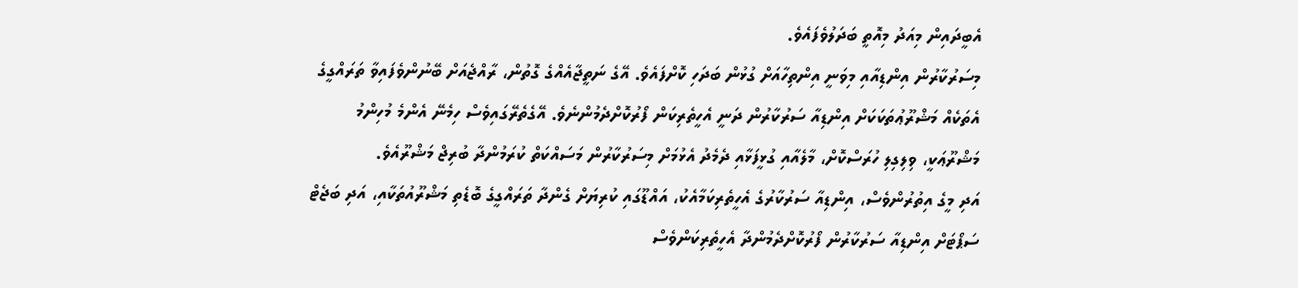އެބީދައިން މިއަދު މިއޮތީ ބަދަލުވެފައެވެ.
މިސަރުކާރުން އިންޑިއާއި މިވަނީ އިންތިހާއަށް ގުޅުން ބަދަހި ކޮށްފައެވެ. އޭގެ ނަތީޖާއެއްގެ ގޮތުން، ރާއްޖެއަށް ބޭނުންވެފައިވާ ތަރައްގީގެ އެތަކެއް މަޝްރޫޢުތަކަކަށް އިންޑިއާ ސަރުކާރުން ދަނީ އެހީތެރިކަން ފޯރުކޮށްދެމުންނެވެ. އޭގެތެރޭގައިވެސް ހިމެނޭ އެންމެ މުހިންމު މަޝްރޫޢަކީ، ވިލިގިލި ހުރަސްކޮށް، މާލެއާއި ގުޅީފަޅާއި ދެމެދު އެޅުމަށް މިސަރުކާރުން މަސައްކަތް ކުރަމުންދާ ބުރިޖް މަޝްރޫއެވެ.
އަދި މީގެ އިތުރުންވެސް، އިންޑިއާ ސަރުކާރުގެ އެހީތެރިކަމާއެކު، އައްޑޫގައި ކުރިޔަށް ގެންދާ ތަރައްގީގެ ބޮޑެތި މަޝްރޫއުތަކާއި، އަދި ބަޖެޓް ސަޕޯޓަށް އިންޑިއާ ސަރުކާރުން ފޯރުކޮށްދެމުންދާ އެހީތެރިކަންވެސް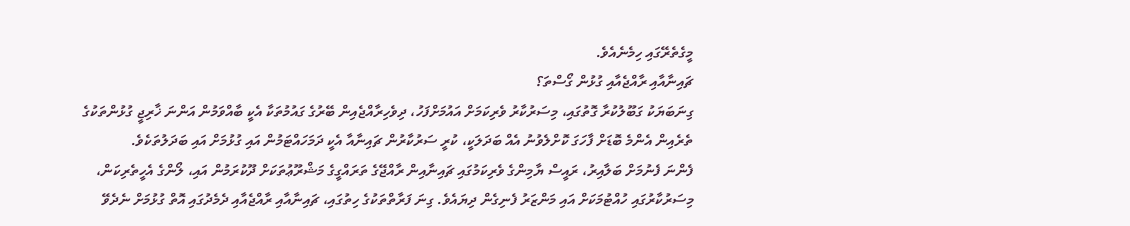މީގެތެރޭގައި ހިމެނެއެވެ.
ޗައިނާއާއި ރާއްޖެއާއި ގުޅުން ގޯސްތަ؟
ގިނަބަޔަކު ގަބޫލުކުރާ ގޮތުގައި، މިސަރުކާރު ވެރިކަމަށް އައުމަށްފަހު، ދިވެހިރާއްޖެއިން ބޭރުގެ ގައުމުތަކާ އެކީ ބާއްވަމުން އަންނަ ޚާރިޖީ ގުޅުންތަކުގެ ތެރެއިން އެންމެ ބޮޑަށް ފާހަގަ ކޮށްލެވުނު އެއް ބަދަލަކީ، ކުރީ ސަރުކާރުން ޗައިނާއާ އެކީ ދަމަހައްޓަމުން އައި ގުޅުމަށް އައި ބަދަލުތަކެވެ.
ފެންނަ ފެނުމަށް ބަލާއިރު، ރައީސް ޔާމިންގެ ވެރިކަމުގައި ޗައިނާއިން ރާއްޖޭގެ ތަރައްގީގެ މަޝްރޫޢުތަކަށް ދޫކުރަމުން އައި، ލޯންގެ އެހީތެރިކަން، މިސަރުކާރުގައި ހުއްޓުމަކަށް އައި މަންޒަރު ފެނިގެން ދިޔައެވެ. ގިނަ ފަރާތްތަކުގެ ހިތުގައި، ޗައިނާއާއި ރާއްޖެއާއި ދެމެދުގައި އޮތް ގުޅުމަށް ނެދެވޭ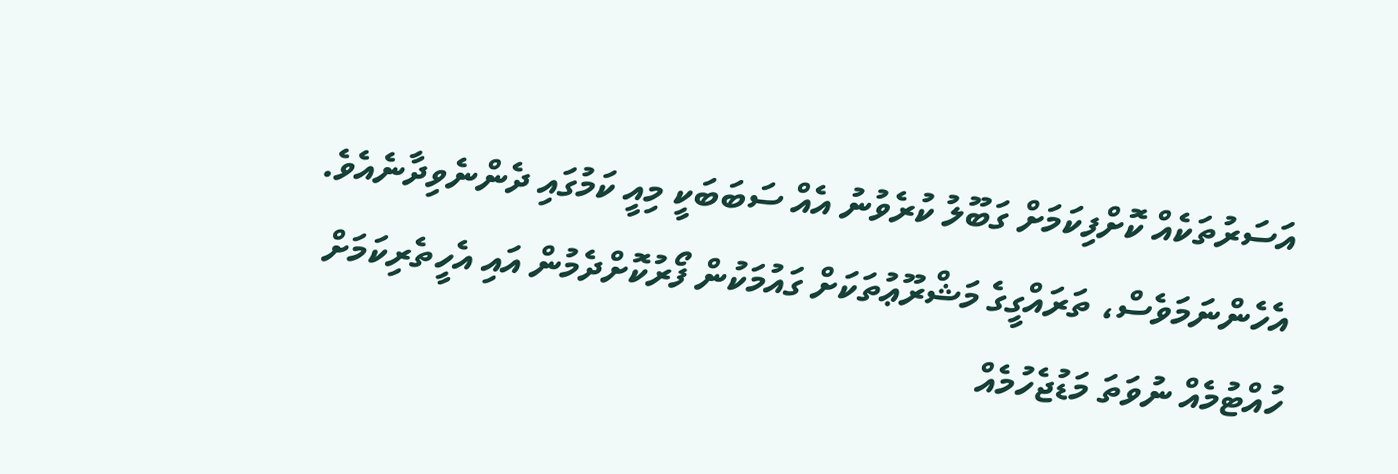އަސަރުތަކެއް ކޮށްފިކަމަށް ގަބޫލު ކުރެވުނު އެއް ސަބަބަކީ މިއީ ކަމުގައި ދެންނެވިދާނެއެވެ.
އެހެންނަމަވެސް، ތަރައްގީގެ މަޝްރޫޢުތަކަށް ގައުމަކުން ފޯރުކޮށްދެމުން އައި އެހީތެރިކަމަށް ހުއްޓުމެއް ނުވަތަ މަޑުޖެހުމެއް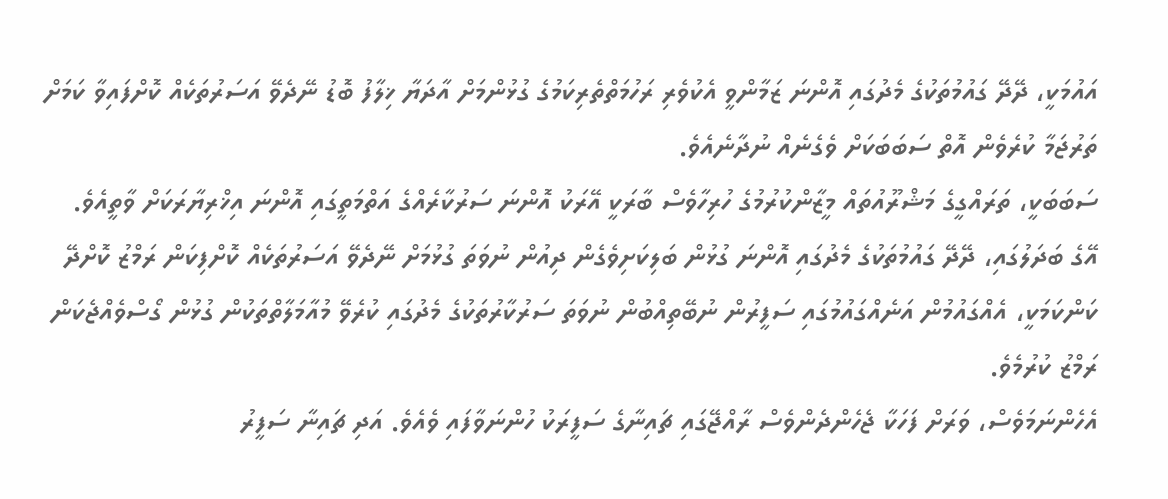އައުމަކީ، ދޭދޭ ގައުމުތަކުގެ މެދުގައި އޮންނަ ޒަމާންވީ އެކުވެރި ރަހުމަތްތެރިކަމުގެ ގުޅުންމަށް އާދަޔާ ޚިލާފު ބޮޑު ނޭދެވޭ އަސަރުތަކެއް ކޮށްފައިވާ ކަމަށް ތަރުޖަމާ ކުރެވެން އޮތް ސަބަބަކަށް ވެގެނެއް ނުދާނެއެވެ.
ސަބަބަކީ، ތަރައްގީގެ މަޝްރޫއުތައް މީޒާންކުރުމުގެ ހުރިހާވެސް ބާރަކީ އޭރަކު އޮންނަ ސަރުކާރެއްގެ އަތްމަތީގައި އޮންނަ އިޚްރިޔާރަކަށް ވާތީއެވެ.
އޭގެ ބަދަލުގައި، ދޭދޭ ގައުމުތަކުގެ މެދުގައި އޮންނަ ގުޅުން ބަލިކަށިވެގެން ދިއުން ނުވަތަ ގުޅުމަށް ނޭދެވޭ އަސަރުތަކެއް ކޮށްފިކަން ރަމްޒު ކޮށްދޭ ކަންކަމަކީ، އެއްގައުމުން އަނެއްގައުމުގައި ސަފީރުން ނުބޭތިއްބުން ނުވަތަ ސަރުކާރުތަކުގެ މެދުގައި ކުރެވޭ މުއާމަލާތްތަކުން ގުޅުން ގޯސްވެއްޖެކަން ރަމްޒު ކުރުމެވެ.
އެހެންނަމަވެސް، ވަރަށް ފަހަކާ ޖެހެންދެންވެސް ރާއްޖޭގައި ޗައިނާގެ ސަފީރަކު ހުންނަވާފައި ވެއެވެ. އަދި ޗައިނާ ސަފީރު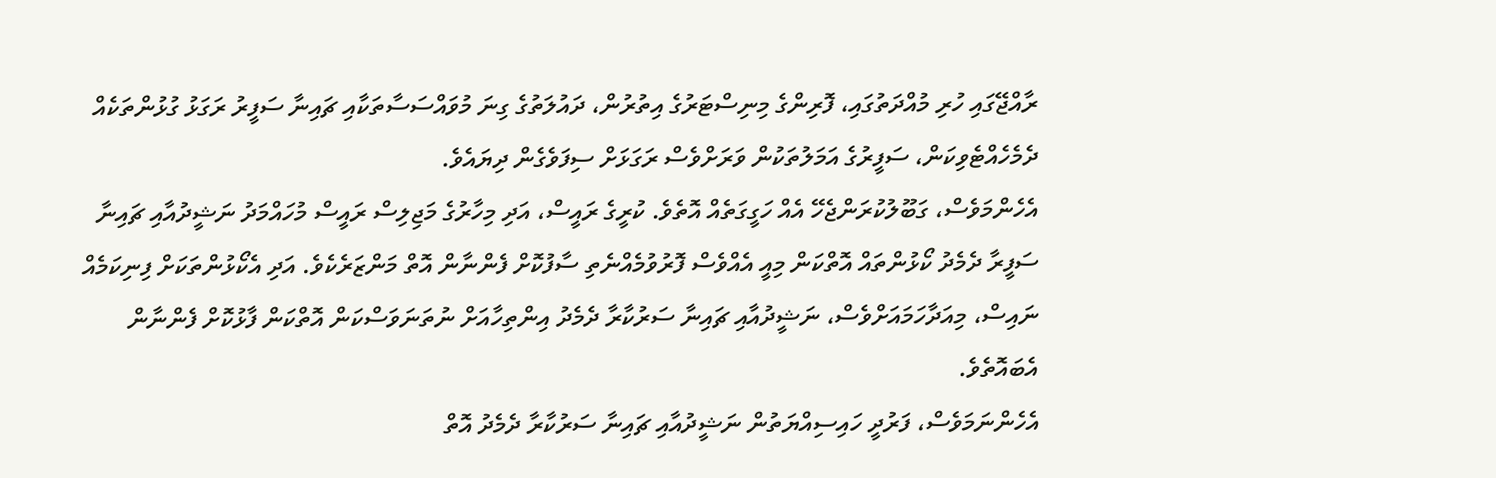ރާއްޖޭގައި ހުރި މުއްދަތުގައި، ފޮރިންގެ މިނިސްޓަރުގެ އިތުރުން، ދައުލަތުގެ ގިނަ މުވައްސަސާތަކާއި ޗައިނާ ސަފީރު ރަގަޅު ގުޅުންތަކެއް ދެމެހެއްޓެވިކަން، ސަފީރުގެ އަމަލުތަކުން ވަރަށްވެސް ރަގަޅަށް ސިފަވެގެން ދިޔައެވެ.
އެހެންމަވެސް، ގަބޫލުކުރަންޖެހޭ އެއް ހަގީގަތެއް އޮތެވެ. ކުރީގެ ރައީސް، އަދި މިހާރުގެ މަޖިލިސް ރައީސް މުހައްމަދު ނަޝީދުއާއި ޗައިނާ ސަފީރާ ދެމެދު ކޯޅުންތައް އޮތްކަން މިއީ އެއްވެސް ފޮރުވުމެއްނެތި ސާފުކޮށް ފެންނާން އޮތް މަންޒަރެކެވެ. އަދި އެކޯޅުންތަކަށް ފިނިކަމެއް ނައިސް، މިއަދާހަމައަށްވެސް، ނަޝީދުއާއި ޗައިނާ ސަރުކާރާ ދެމެދު އިންތިހާއަށް ނުތަނަވަސްކަން އޮތްކަން ފާޅުކޮށް ފެންނާން އެބައޮތެވެ.
އެހެންނަމަވެސް، ފަރުދީ ހައިސިއްޔަތުން ނަޝީދުއާއި ޗައިނާ ސަރުކާރާ ދެމެދު އޮތް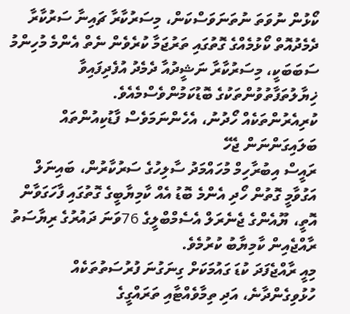ކޯޅުން ނުވަތަ ނުތަނަވަސްކަން، މިސަރުކާރާ ޗައިނާ ސަރުކާރާ ދެމެދުއޮތް ކޯޅުމެއްގެ ގޮތުގައި ތަރުޖަމާ ކުރެވެން ނެތް އެންމެ މުހިންމު ސަބަބަކީ، މިސަރުކާރާ ނަޝީދުއާ ދެމެދު އުފެދިފައިވާ ޚިޔާލުތަފާތުވުންތަކުގެ ބޮޑުކަމުންވެސްމެއެވެ.
ކުރިއެރުންތަކެއް ހޯދުނު، އެހެންނަމަވެސް ފާޑުކިއުންތައް ބަލައިގަންނަން ޖެހޭ
ރައީސް އިބުރާހިމް މުހައްމަދު ސާލިހުގެ ސަރުކާރުން، ބައިނަލް އަގުވާމީ ގޮތުން ހޯދި އެންމެ ބޮޑު އެއް ކާމިޔާބީގެ ގޮތުގައި ފާހަގަވާން އޮތީ، ޔޫއެންގެ ޖެނެރަލް އެސެމްބްލީގެ 76ވަނަ ދައުރުގެ ރިޔާސަތު ރާއްޖެއިން ކާމިޔާބު ކުރުމެވެ.
މިއީ ރާއްޖެފަދަ ކުޑަ ގައުމަކަށް ގިނަގުނަ ފުރުސަތުތަކެއް ހުޅުވިގެންދާނެ، އަދި ތިމާވެއްޓާއި ތަރައްގީގެ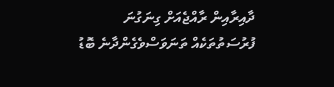ދާއިރާއިން ރާއްޖެއަށް ގިނަގުނަ ފުރުސަތުތަކެއް ތަނަވަސްވެގެންދާނެ ބޮޑު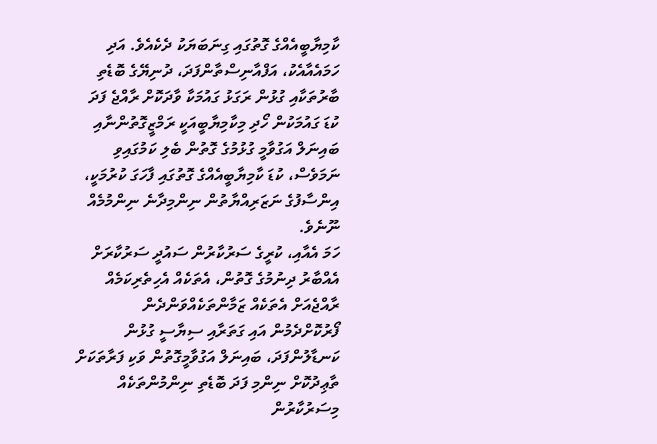ކާމިޔާބީއެއްގެ ގޮތުގައި ގިނަބަޔަކު ދެކެއެވެ. އަދި ހަމައެއާއެކު، އަފްއާނިސްތާންފަދަ، ދުނިޔޭގެ ބޮޑެތި ބާރުތަކާއި ގުޅުން ރަގަޅު ގައުމަކާ ވާދަކޮށް ރާއްޖެ ފަދަ ކުޑަ ގައުމަކުން ހޯދި މިކާމިޔާބީއަކީ ރަމްޒީގޮތުންނާއި ބައިނަލް އަގުވާމީ ގުޅުމުގެ ގޮތުން ބެލި ކަމުގައިވި ނަމަވެސް، ކުޑަ ކާމިޔާބީއެއްގެ ގޮތުގައި ފާހަގަ ކުރުމަކީ، އިންސާފުގެ ނަޒަރިއްޔާތުން ނިންމިދާނެ ނިންމުމެއް ނޫނެވެ.
ހަމަ އެއާއި، ކުރީގެ ސަރުކާރުން ސައުދީ ސަރުކާރަށް އެއްބާރު ދިނުމުގެ ގޮތުން، އެތަކެއް އެހިތެރިކަމެއް ރާއްޖެއަށް އެތަކެއް ޒަމާންތަކެއްވަންދެން ފޯރުކޮށްދެމުން އައި ގަތަރާއި ސިޔާސީ ގުޅުން ކަނޑާލުންފަދަ، ބައިނަލް އަގުވާމީގޮތުން ވަކި ފަރާތަކަށް ތާޢިދުކޮށް ނިންމި ފަދަ ބޮޑެތި ނިންމުންތަކެއް މިސަރުކާރުން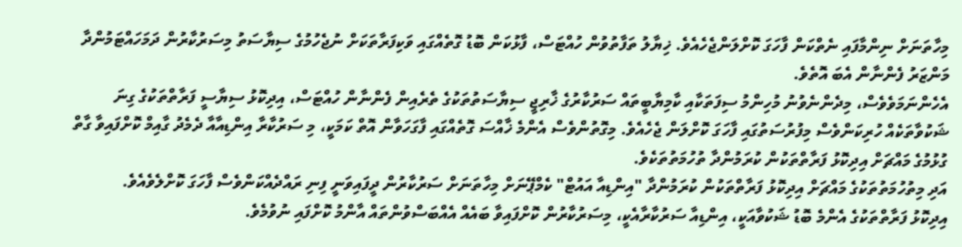މިހާތަނަށް ނިންމާފައި ނެތްކަން ފާހަގަ ކޮށްލަންޖެހެއެވެ. ޚިޔާލު ތަފާތުވުން ހުއްޓަސް، ފާޅުކަން ބޮޑު ގޮތެއްގައި ވަކިފަރާތަކަށް ނުޖެހުމުގެ ސިޔާސަތު މިސަރުކާރުން ދަމަހައްޓަމުންދާ މަންޒަރު ފެންނާން އެބަ އޮތެވެ.
އެހެންނަމަވެވެސް، މިދެންނެވުނު މުހިންމު ސިފަތަކާއި ކާމިޔާބީތައް ސަރުކާރުގެ ޚާރިޖީ ސިޔާސަތުތަކުގެ ތެރެއިން ފެންނާން ހުއްޓަސް، އިދިކޮޅު ސިޔާސީ ފަރާތްތަކުގެ ގިނަ ޝަކުވާތަކެއް ހުރިކަންވެސް މިފުރުސަތުގައި ފާހަގަ ކޮށްލަން ޖެހެއެވެ. މިގޮތުންވެސް އެންމެ ޚާއްސަ ގޮތެއްގައި ފާގަހަވާން އޮތް ކަމަކީ، މި ސަރުކާރާ އިންޑިއާއާ ދެމެދު ގާއިމް ކޮށްފައިވާ ގާތް ގުޅުމުގެ މައްޗަށް އިދިކޮޅު ފަރާތްތަކުން ކުރަމުންދާ ތުހުމަތުތަކެވެ.
އަދި މިތުހުމަތުތަކުގެ މައްޗަށް އިދިކޮޅު ފަރާތްތަކުން ކުރަމުންދާ "އިންޑިއާ އައުޓް" ކެމްޕޭނަށް މިހާތަނަށް ސަރުކާރުން ދީފައިވަނީ ފިނި ރައްދެއްކަންވެސް ފާހަގަ ކޮށްލެވެއެވެ.
އިދިކޮޅު ފަރާތްތަކުގެ އެންމެ ބޮޑު ޝަކުވާއަކީ، އިންޑިއާ ސަރުކާރާއެކީ، މިސަރުކާރުން ކޮށްފައިވާ ބައެއް އެއްބަސްވުންތައް އާންމު ކޮށްފައި ނުވުމެވެ.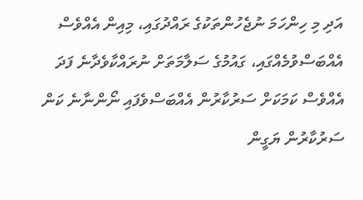އަދި މި ހިންހަމަ ނުޖެހުންތަކުގެ ރައްދުގައި، މިއިން އެއްވެސް އެއްބަސްވުމެއްގައި، ގައުމުގެ ސަލާމަތަށް ނުރައްކާވެދާނެ ފަދަ އެއްވެސް ކަމަކަށް ސަރުކާރުން އެއްބަސްވެފައި ނޯންނާނެ ކަން ސަރުކާރުން ޔަގީން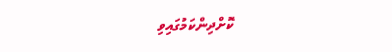ކޮށްދިންކަމުގައިވި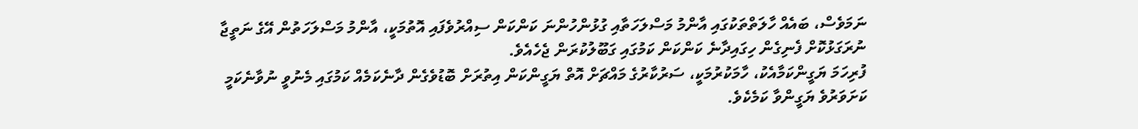ނަމަވެސް، ބައެއް ހާލަތްތަކުގައި އާންމު މަސްލަހަތާއި ގުޅުންހުންނަ ކަންކަން ސިއްރުވެފައި އޮތުމަކީ، އާންމު މަސްލަހަތުން އޭގެ ނަތީޖާ ނުރަގަޅުކޮށް ފެނިގެން ހިގައިދާނެ ކަންކަން ކަމުގައި ގަބޫލުކުރަން ޖެހެއެވެ.
ފުރިހަމަ ޔަގީންކަމާއެކު، ހާމަކުރުމަކީ، ސަރުކާރުގެ މައްޗަށް އޮތް ޔަގީންކަން އިތުރަށް ބޮޑުވެގެން ދާނެކަމެއް ކަމުގައި މެނުވީ ނުވާނެކަމީ ކަށަވަރުވެ ޔަގީންވާ ކަމެކެވެ.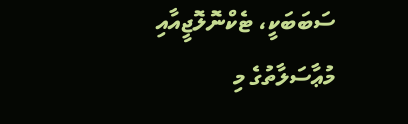ސަބަބަކީ، ޓެކްނޮލޮޖީއާއި މުޢާސަލާތުގެ މި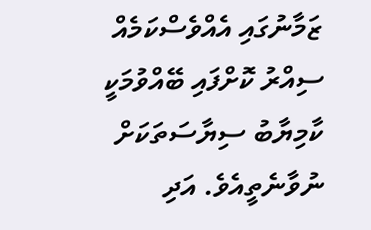ޒަމާނުގައި އެއްވެސްކަމެއް ސިއްރު ކޮށްފައި ބޭއްވުމަކީ ކާމިޔާބު ސިޔާސަތަކަށް ނުވާނެތީއެވެ. އަދި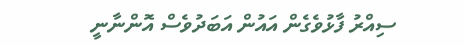ސިއްރު ފާޅުވެގެން އައުން އަބަދުވެސް އޮންނާނީ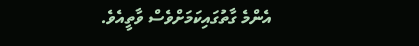އެންމެ ގާތުގައިކަމަށްވެސް ވާތީއެވެ.